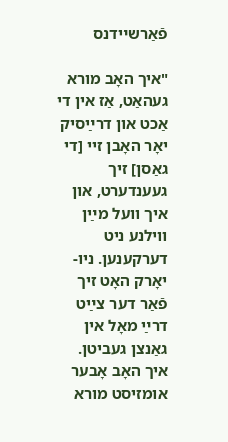פֿאַרשײדנס

"איך האָב מורא געהאַט, אַז אין די אַכט און דרײַסיק יאָר האָבן זיי [די גאַסן] זיך געענדערט, און איך וועל מײַן ווילנע ניט דערקענען. ניו-יאָרק האָט זיך פֿאַר דער צײַט דרײַ מאָל אין גאַנצן געביטן. איך האָב אָבער אומזיסט מורא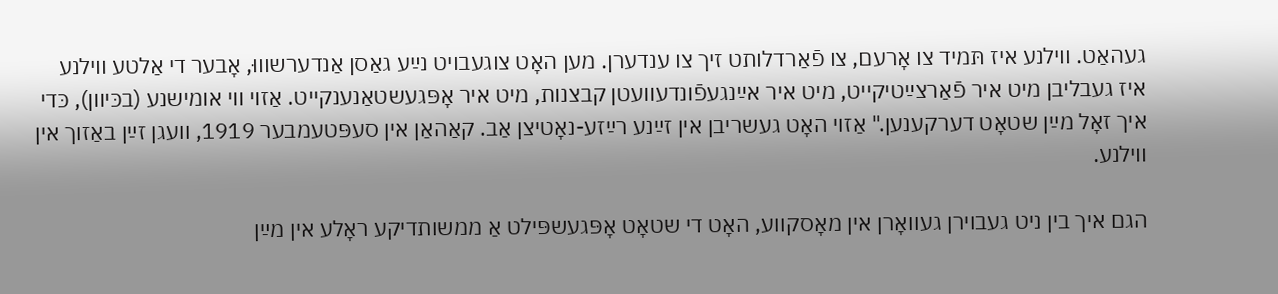געהאַט. ווילנע איז תּמיד צו אָרעם, צו פֿאַרדלותט זיך צו ענדערן. מען האָט צוגעבויט נײַע גאַסן אַנדערשוווּ, אָבער די אַלטע ווילנע איז געבליבן מיט איר פֿאַרצײַטיקייט, מיט איר אײַנגעפֿונדעוועטן קבצנות, מיט איר אָפּגעשטאַנענקייט. אַזוי ווי אומישנע (בכּיוון), כּדי איך זאָל מײַן שטאָט דערקענען." אַזוי האָט געשריבן אין זײַנע רײַזע-נאָטיצן אַב. קאַהאַן אין סעפּטעמבער 1919, וועגן זײַן באַזוך אין ווילנע.

הגם איך בין ניט געבוירן געוואָרן אין מאָסקווע, האָט די שטאָט אָפּגעשפּילט אַ ממשותדיקע ראָלע אין מײַן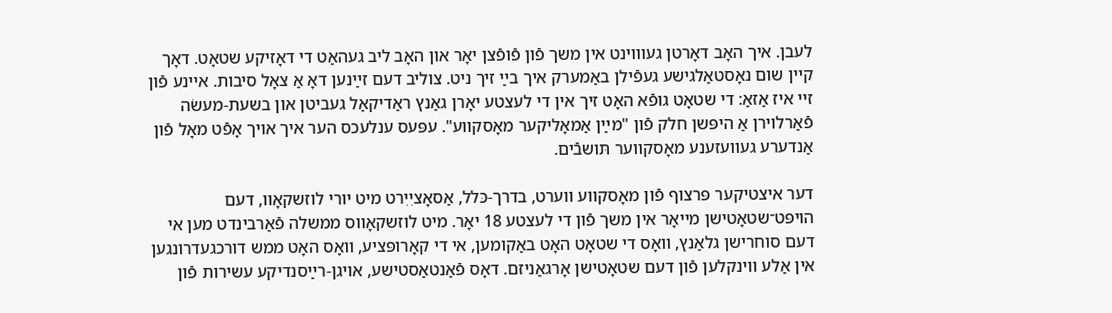לעבן. איך האָב דאָרטן געוווינט אין משך פֿון פֿופֿצן יאָר און האָב ליב געהאַט די דאָזיקע שטאָט. דאָך קיין שום נאָסטאַלגישע געפֿילן באַמערק איך בײַ זיך ניט. צוליב דעם זײַנען דאָ אַ צאָל סיבות. איינע פֿון זיי איז אַזאַ: די שטאָט גופֿא האָט זיך אין די לעצטע יאָרן גאַנץ ראַדיקאַל געביטן און בשעת-מעשׂה פֿאַרלוירן אַ היפּשן חלק פֿון "מײַן אַמאָליקער מאָסקווע". עפּעס ענלעכס הער איך אויך אָפֿט מאָל פֿון אַנדערע געוועזענע מאָסקווער תּושבֿים.

דער איצטיקער פּרצוף פֿון מאָסקווע ווערט, בדרך-כּלל, אַסאָציִיִרט מיט יורי לוזשקאָוו, דעם הויפּט־שטאָטישן מייאָר אין משך פֿון די לעצטע 18 יאָר. מיט לוזשקאָווס ממשלה פֿאַרבינדט מען אי דעם סוחרישן גלאַנץ, וואָס די שטאָט האָט באַקומען, אי די קאָרופּציע, וואָס האָט ממש דורכגעדרונגען אין אַלע ווינקלען פֿון דעם שטאָטישן אָרגאַניזם. דאָס פֿאַנטאַסטישע, אויגן-רײַסנדיקע עשירות פֿון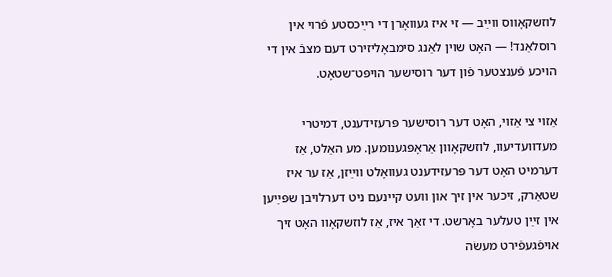לוזשקאָווס ווײַב — זי איז געוואָרן די רײַכסטע פֿרוי אין רוסלאַנד! — האָט שוין לאַנג סימבאָליזירט דעם מצבֿ אין די הויכע פֿענצטער פֿון דער רוסישער הויפּט־שטאָט.

אַזוי צי אַזוי, האָט דער רוסישער פּרעזידענט, דמיטרי מעדוועדיעוו, לוזשקאָוון אַראָפּגענומען. מע האַלט, אַז דערמיט האָט דער פּרעזידענט געוואָלט ווײַזן, אַז ער איז שטאַרק, זיכער אין זיך און וועט קיינעם ניט דערלויבן שפּײַען אין זײַן טעלער באָרשט. די זאַך איז, אַז לוזשקאָוו האָט זיך אויפֿגעפֿירט מעשׂה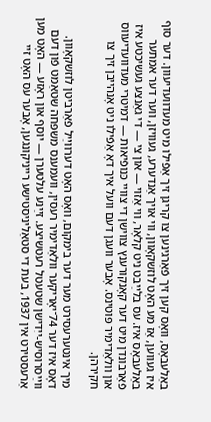באַלעבאָס, וואָס קען זיך פֿאַרגינען צו קריגן זיך אַפֿילו מיט מעדוועדיעוון. דער סוף איז געווען, אַז מע האָט לוזשקאָוון, ווי אויך אַנדערע, געוויזן, ווער דער אמתער באַלעבאָס איז. עס בלײַבט ניט קלאָר, ווי אַזוי — און צי — די גאַנצע געשיכטע איז פֿאַרבונדן מיט דער קאָנקורענץ צווישן די צוויי כּנופֿיאות — דמיטרי מעדוועדיעווס און וולאַדימיר פּוטינס. אָבער וועגן דעם וועל איך דאָ אַפֿילו ניט אָנהייבן זיך צו חקירהן.

מיך אינטערעסירט מער דער בימקום, וואָס האָט דערווײַל פֿאַרביטן לוזשקאָוון. דאָס איז דער 74־יאָריקער וולאַדימיר רעסין, וועמענס משפּחה שטאַמט פֿון דעם ווײַסרוסיש-ייִדישן שטעטל רעטשיצע. זײַנע עלטערן — יוסף און ראָזע — האָט מען אַרעסטירט אין 1937, בעת די סטאַליניסטישע רייניקונגען, אָבער עס האָט זיי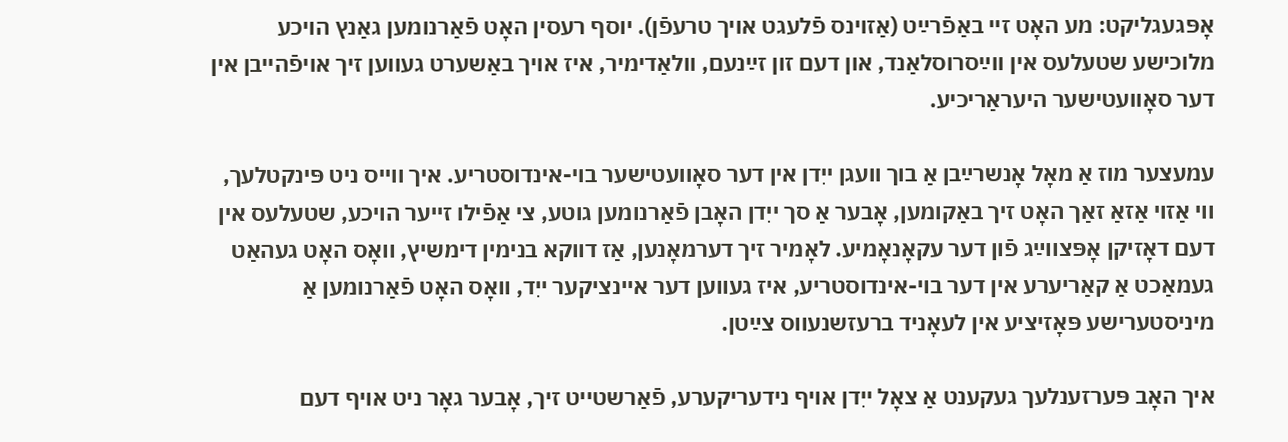אָפּגעגליקט: מע האָט זיי באַפֿרײַט (אַזוינס פֿלעגט אויך טרעפֿן). יוסף רעסין האָט פֿאַרנומען גאַנץ הויכע מלוכישע שטעלעס אין ווײַסרוסלאַנד, און דעם זון זײַנעם, וולאַדימיר, איז אויך באַשערט געווען זיך אויפֿהייבן אין דער סאָוועטישער היעראַריכיע.

עמעצער מוז אַ מאָל אָנשרײַבן אַ בוך וועגן ייִדן אין דער סאָוועטישער בוי-אינדוסטריע. איך ווייס ניט פּינקטלעך, ווי אַזוי אַזאַ זאַך האָט זיך באַקומען, אָבער אַ סך ייִדן האָבן פֿאַרנומען גוטע, צי אַפֿילו זייער הויכע, שטעלעס אין דעם דאָזיקן אָפּצווײַג פֿון דער עקאָנאָמיע. לאָמיר זיך דערמאָנען, אַז דווקא בנימין דימשיץ, וואָס האָט געהאַט געמאַכט אַ קאַריערע אין דער בוי-אינדוסטריע, איז געווען דער איינציקער ייִד, וואָס האָט פֿאַרנומען אַ מיניסטערישע פּאָזיציע אין לעאָניד ברעזשנעווס צײַטן.

איך האָב פּערזענלעך געקענט אַ צאָל ייִדן אויף נידעריקערע, פֿאַרשטייט זיך, אָבער גאָר ניט אויף דעם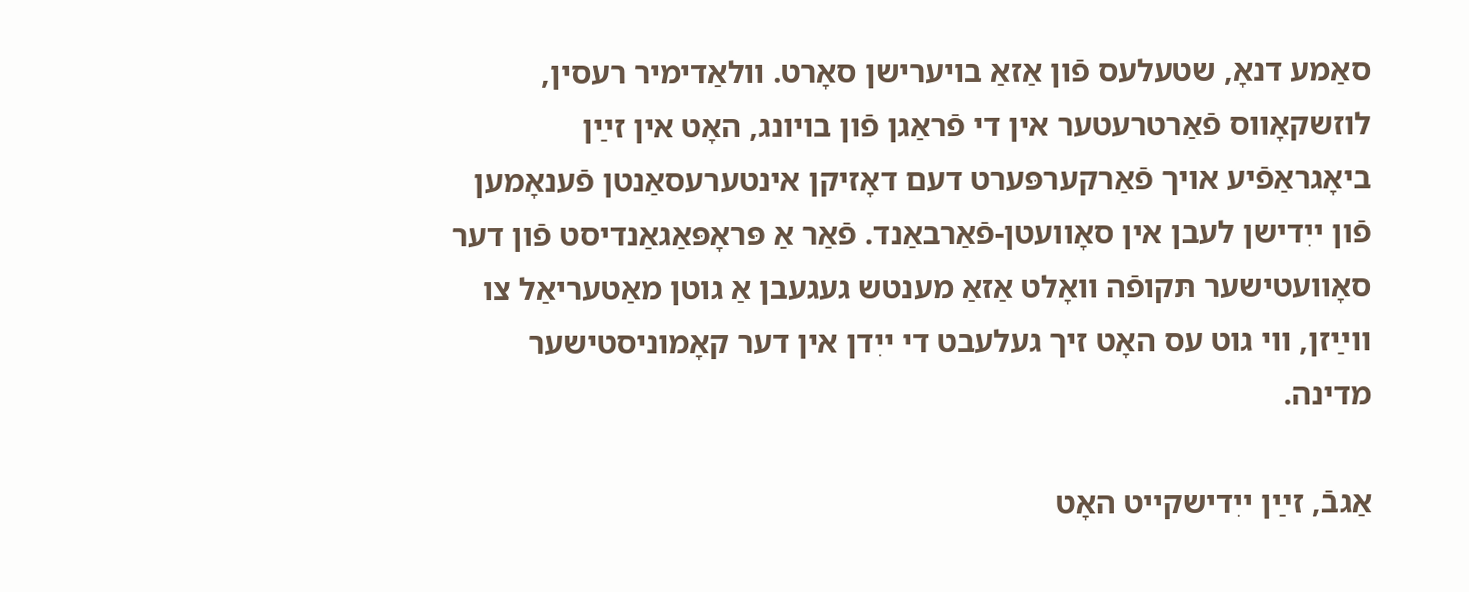סאַמע דנאָ, שטעלעס פֿון אַזאַ בויערישן סאָרט. וולאַדימיר רעסין, לוזשקאָווס פֿאַרטרעטער אין די פֿראַגן פֿון בויונג, האָט אין זײַן ביאָגראַפֿיע אויך פֿאַרקערפּערט דעם דאָזיקן אינטערעסאַנטן פֿענאָמען פֿון ייִדישן לעבן אין סאָוועטן-פֿאַרבאַנד. פֿאַר אַ פּראָפּאַגאַנדיסט פֿון דער סאָוועטישער תּקופֿה וואָלט אַזאַ מענטש געגעבן אַ גוטן מאַטעריאַל צו ווײַזן, ווי גוט עס האָט זיך געלעבט די ייִדן אין דער קאָמוניסטישער מדינה.

אַגבֿ, זײַן ייִדישקייט האָט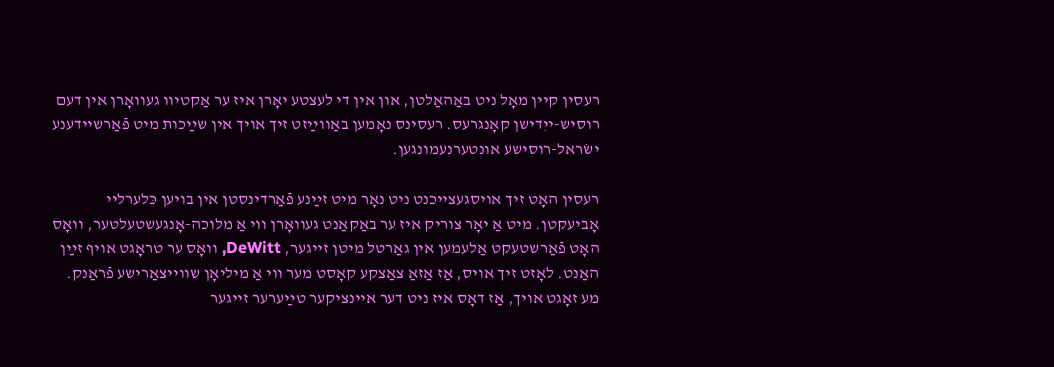רעסין קיין מאָל ניט באַהאַלטן, און אין די לעצטע יאָרן איז ער אַקטיוו געוואָרן אין דעם רוסיש-ייִדישן קאָנגרעס. רעסינס נאָמען באַווײַזט זיך אויך אין שײַכות מיט פֿאַרשיידענע ישׂראל-רוסישע אונטערנעמונגען.

רעסין האָט זיך אויסגעצייכנט ניט נאָר מיט זײַנע פֿאַרדינסטן אין בויען כּלערליי אָביעקטן. מיט אַ יאָר צוריק איז ער באַקאַנט געוואָרן ווי אַ מלוכה-אָנגעשטעלטער, וואָס האָט פֿאַרשטעקט אַלעמען אין גאַרטל מיטן זייגער, DeWitt, וואָס ער טראָגט אויף זײַן האַנט. לאָזט זיך אויס, אַז אַזאַ צאַצקע קאָסט מער ווי אַ מיליאָן שווייצאַרישע פֿראַנק. מע זאָגט אויך, אַז דאָס איז ניט דער איינציקער טײַערער זייגער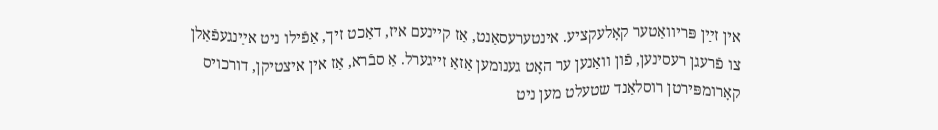אין זײַן פּריוואַטער קאָלעקציע. אינטערעסאַנט, אַז קיינעם איז, דאַכט זיך, אַפֿילו ניט אײַנגעפֿאַלן צו פֿרעגן רעסינען, פֿון וואַנען ער האָט גענומען אַזאַ זייגערל. אַ סבֿרא, אַז אין איצטיקן, דורכויס קאָרומפּירטן רוסלאַנד שטעלט מען ניט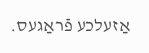אַזעלכע פֿראַגעס.